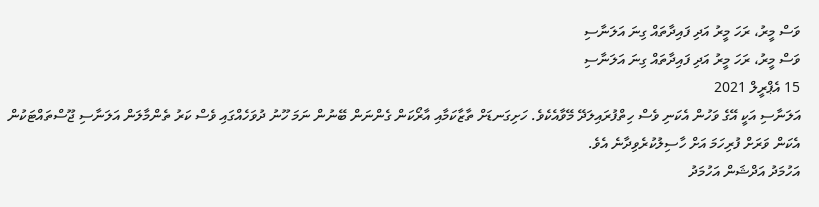ވަސް މީރު، ރަހަ މީރު އަދި ފައިދާތައް ގިނަ އަލަނާސި
ވަސް މީރު، ރަހަ މީރު އަދި ފައިދާތައް ގިނަ އަލަނާސި
15 އެޕްރީލް 2021
އަލަނާސި އަކީ އޭގެ ވަހުން އެކަނި ވެސް ހިތްފުރައިލަދޭ މޭވާއެކެވެ. ހަށިގަނޑަށް ތާޒާކަމާއި އާރޯކަން ގެންނަން ބޭނުން ނަމަ ހޫނު ދުވަހެއްގައި ވެސް ކަރު ތެންމާލަން އަލަނާސި ޖޫސްތައްޓަކުން އެކަން ވަރަށް ފުރިހަމަ އަށް ހާސިލުކުރެވިދާނެ އެވެ.
އަހުމަދު އަދްޝަން އަހުމަދު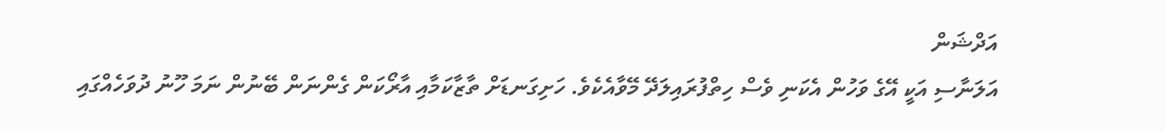އަދްޝަން
އަލަނާސި އަކީ އޭގެ ވަހުން އެކަނި ވެސް ހިތްފުރައިލަދޭ މޭވާއެކެވެ. ހަށިގަނޑަށް ތާޒާކަމާއި އާރޯކަން ގެންނަން ބޭނުން ނަމަ ހޫނު ދުވަހެއްގައި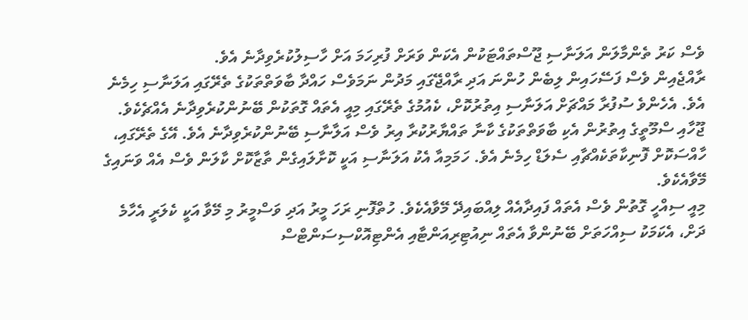ވެސް ކަރު ތެންމާލަން އަލަނާސި ޖޫސްތައްޓަކުން އެކަން ވަރަށް ފުރިހަމަ އަށް ހާސިލުކުރެވިދާނެ އެވެ.
ރާއްޖެއިން ވެސް ފަސޭހައިން ލިބެން ހުންނަ އަދި ރާއްޖޭގައި މަދުން ނަމަވެސް ހައްދާ ބާވަތްތަކުގެ ތެރޭގައި އަލަނާސި ހިމެނެ އެވެ. އެހެންވެ ސުފުރާ މައްޗަށް އަލަނާސި އިތުރުކޮށް، ކެއުމުގެ ތެރޭގައި މިއީ އެތައް ގޮތަކުން ބޭނުންކުރެވިދާނެ އެއްޗެކެވެ. ޖޫހާއި ސްމޫތީގެ އިތުރުން އެކި ބާވަތްތަކުގެ ކާނާ ތައްޔާރުކުރާ އިރު ވެސް އަލާނާސި ބޭނުންކުރެވިދާނެ އެވެ. އޭގެ ތެރޭގައި، ހާއްސަކޮށް ފޮނިކާތަކެއްޗާއި ސެލަޑް ހިމެނެ އެވެ. ހަމަމިއާ އެކު އަލަނާސި އަކީ ކޮށާލައިގެން ތާޒާކޮށް ކާލަން ވެސް އެއް ވަނައިގެ މޭވާއެކެވެ.
މިއީ ސިއްހީ ގޮތުން ވެސް އެތައް ފައިދާއެއް ލިއްބައިދޭ މޭވާއެކެވެ. ހުތްފޮނި ރަހަ މީރު އަދި ވަސްމީރު މި މޭވާ އަކީ ކެލަރީ އެހާމެ ދަށް، އެކަމަކު ސިއްހަތަށް ބޭނުންވާ އެތައް ނިއުޓިރިއަންޓާއި އެންޓިއޮކްސިސަންޓްސް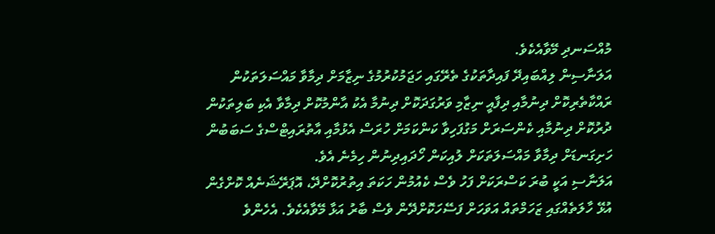މުއްސަނދި މޭވާއެކެވެ.
އަލަނާސިން ލިއްބައިދޭ ފައިދާތަކުގެ ތެރޭގައި ހަޖަމުކުރުމުގެ ނިޒާމަށް ދިމާވާ މައްސަލަތަކުން ރައްކާތެރިކޮށް ދިނުމާއި ދިފާއީ ނިޒާމި ވަރުގަދަކޮށް ދިނުމާ އެކު އާންމުކޮށް ދިމާވާ އެކި ބަލިތަކުން ދުރުކޮށް ދިނުމާއި ކެންސަރަށް މަގުފަހިވާ ކަންކަމަށް ހުރަސް އެޅުމާއި އާތުރައިޓްސްގެ ސަބަބުން ހަށިގަނޑަށް ދިމާވާ މައްސަލަތަކަށް ލުއިކަން ހޯދައިދިނުން ހިމެނެ އެވެ.
އަލަނާސި އަކީ ބުރަ ކަސްރަކަށް ފަހު ވެސް ކެއުމުން ހަކަތަ އިތުރުކޮށްދޭ، އޮޕަރޭޝަނެއް ކޮށްގެން އުޅޭ ހާލަތެއްގައި ޒަހަމްތައް އަވަހަށް ފަސޭހަކޮށްދޭން ވެސް ބާރު އަޅާ މޭވާއެކެވެ. އެހެންވެ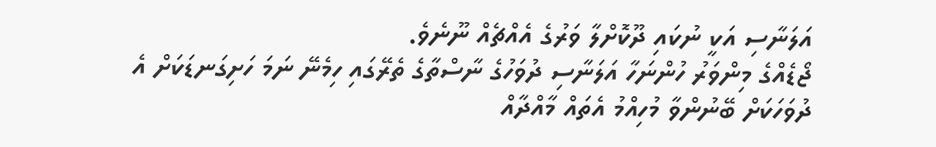އަލަނާސި އަކީ ނުކައި ދޫކޮށްލާ ވަރުގެ އެއްޗެއް ނޫނެވެ.
ޖޯޑެއްގެ މިންވަރު ހުންނަހާ އަލަނާސި ދުވަހުގެ ނާސްތާގެ ތެރޭގައި ހިމެނޭ ނަމަ ހަށިގަނޑަކަށް އެ ދުވަހަކަށް ބޭނުންވާ މުހިއްމު އެތައް މާއްދާއް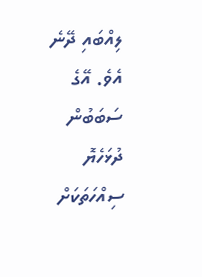ލިއްބައި ދޭނެ އެވެ. އޭގެ ސަބަބުން ދުޅަހެޔޮ ސިއްހަތަކަށް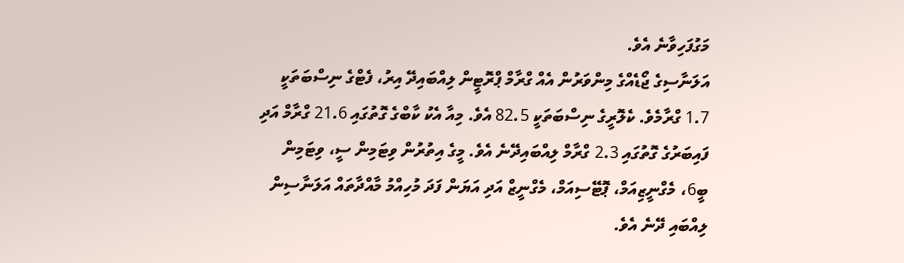މަގުފަހިވާނެ އެވެ.
އަލަނާސިގެ ޖޯޑެއްގެ މިންވަރުން އެއް ގްރާމް ޕްރޮޓީން ލިއްބައިދޭ އިރު، ފެޓްގެ ނިސްބަތަކީ 1.7 ގްރާމެވެ. ކެލޮރީގެ ނިސްބަތަކީ 82.5 އެވެ. މިއާ އެކު ކާބްގެ ގޮތުގައި 21.6 ގްރާމް އަދި ފައިބަރުގެ ގޮތުގައި 2.3 ގްރާމް ލިއްބައިދޭނެ އެވެ. މީގެ އިތުރުން ވިޓަމިން ސީ، ވިޓަމިން ބީ6، މެގްނީޒިއަމް، ޕޮޓޭސިއަމް، މެގްނީޒް އަދި އަޔަން ފަދަ މުހިއްމު މާއްދާތައް އަލަނާސިން ލިއްބައި ދޭނެ އެވެ.